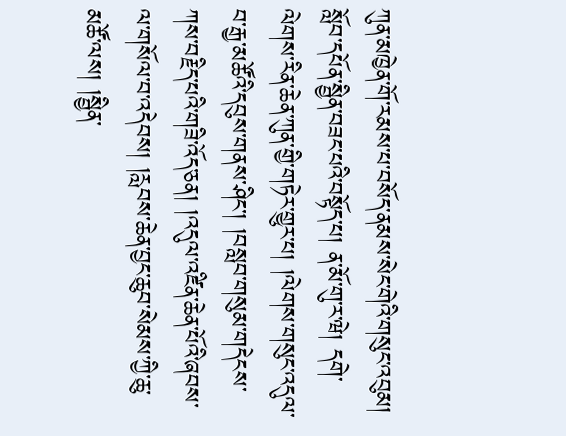ཀུན་མཁྱེན་གོ་རམས་པ་བསོད་ནམས་སེང་གེའི་གསུང་འབུམ།
སློབ་དཔོན་སྦྱིན་བཟང་པའི་བསྟོད་པ། ན་མོ་གུ་ར་ཝེ། དགེ་ལེགས་རིན་ཆེན་ཀུན་གྱི་གཏེར་གྱུར་པ། །ལེགས་གསུང་འདུལ་བ་རྒྱ་མཚོའི་དབུས་གནས་ཤིང་། །བསླབ་གསུམ་གདེངས་ཀས་བརྗིད་པའི་གཟི་འོད་ཅན། །འདུལ་འཛིན་ཆེན་པོའི་ཞབས་ལ་གསོལ་བ་འདེབས། །རླབས་ཆེན་བྱང་ཆུབ་སེམས་ཀྱི་ཆུ་མཚོ་ལས། །སྦྱིན་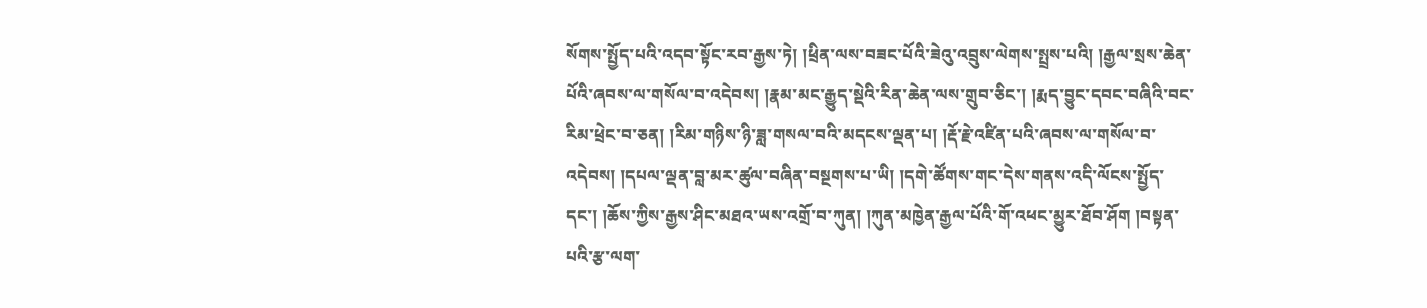སོགས་སྤྱོད་པའི་འདབ་སྟོང་རབ་རྒྱས་ཏེ། །ཕྲིན་ལས་བཟང་པོའི་ཟེའུ་འབྲུས་ལེགས་སྤྲས་པའི། །རྒྱལ་སྲས་ཆེན་པོའི་ཞབས་ལ་གསོལ་བ་འདེབས། །རྣམ་མང་རྒྱུད་སྡེའི་རིན་ཆེན་ལས་གྲུབ་ཅིང་། །རྨད་བྱུང་དབང་བཞིའི་བང་རིམ་ཕྲེང་བ་ཅན། །རིམ་གཉིས་ཉི་ཟླ་གསལ་བའི་མདངས་ལྡན་པ། །རྡོ་རྗེ་འཛིན་པའི་ཞབས་ལ་གསོལ་བ་འདེབས། །དཔལ་ལྡན་བླ་མར་ཚུལ་བཞིན་བསྔགས་པ་ཡི། །དགེ་ཚོགས་གང་དེས་གནས་འདི་ལོངས་སྤྱོད་དང་། །ཆོས་ཀྱིས་རྒྱས་ཤིང་མཐའ་ཡས་འགྲོ་བ་ཀུན། །ཀུན་མཁྱེན་རྒྱལ་པོའི་གོ་འཕང་མྱུར་ཐོབ་ཤོག །བསྟན་པའི་རྩ་ལག་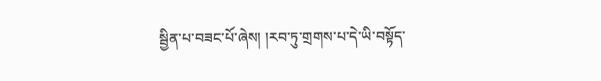སྦྱིན་པ་བཟང་པོ་ཞེས། །རབ་ཏུ་གྲགས་པ་དེ་ཡི་བསྟོད་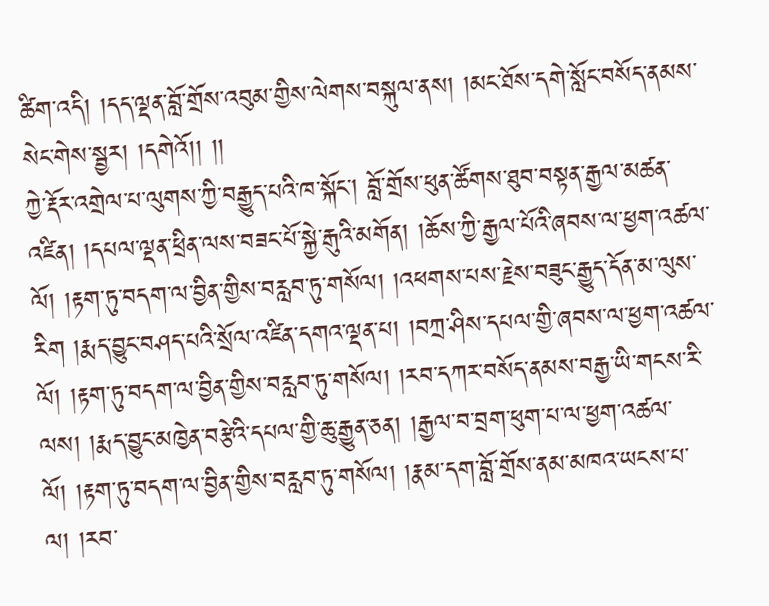ཚིག་འདི། །དད་ལྡན་བློ་གྲོས་འབུམ་གྱིས་ལེགས་བསྐུལ་ནས། །མང་ཐོས་དགེ་སློང་བསོད་ནམས་སེང་གེས་སྦྱར། །དགེའོ།། །།
ཀྱེ་རྡོར་འགྲེལ་པ་ལུགས་ཀྱི་བརྒྱུད་པའི་ཁ་སྐོང་། བློ་གྲོས་ཕུན་ཚོགས་ཐུབ་བསྟན་རྒྱལ་མཚན་འཛིན། །དཔལ་ལྡན་ཕྲིན་ལས་བཟང་པོ་སྐྱེ་རྒུའི་མགོན། །ཆོས་ཀྱི་རྒྱལ་པོའི་ཞབས་ལ་ཕྱག་འཚལ་ལོ། །རྟག་ཏུ་བདག་ལ་བྱིན་གྱིས་བརླབ་ཏུ་གསོལ། །འཕགས་པས་རྗེས་བཟུང་རྒྱུད་དོན་མ་ལུས་རིག །རྨད་བྱུང་བཤད་པའི་སྲོལ་འཛིན་དགའ་ལྡན་པ། །བཀྲ་ཤིས་དཔལ་གྱི་ཞབས་ལ་ཕྱག་འཚལ་ལོ། །རྟག་ཏུ་བདག་ལ་བྱིན་གྱིས་བརླབ་ཏུ་གསོལ། །རབ་དཀར་བསོད་ནམས་བརྒྱ་ཡི་གངས་རི་ལས། །རྨད་བྱུང་མཁྱེན་བརྩེའི་དཔལ་གྱི་ཆུ་རྒྱུན་ཅན། །རྒྱལ་བ་བྲག་ཕུག་པ་ལ་ཕྱག་འཚལ་ལོ། །རྟག་ཏུ་བདག་ལ་བྱིན་གྱིས་བརླབ་ཏུ་གསོལ། །རྣམ་དག་བློ་གྲོས་ནམ་མཁའ་ཡངས་པ་ལ། །རབ་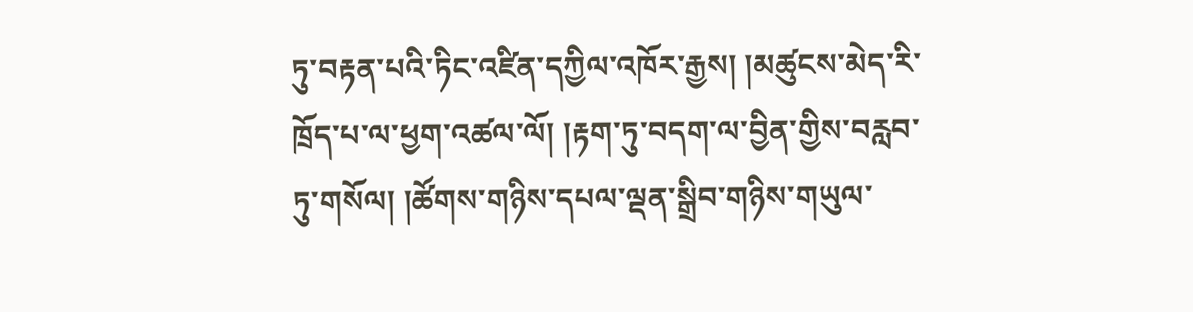ཏུ་བརྟན་པའི་ཏིང་འཛིན་དཀྱིལ་འཁོར་རྒྱས། །མཚུངས་མེད་རི་ཁྲོད་པ་ལ་ཕྱག་འཚལ་ལོ། །རྟག་ཏུ་བདག་ལ་བྱིན་གྱིས་བརླབ་ཏུ་གསོལ། །ཚོགས་གཉིས་དཔལ་ལྡན་སྒྲིབ་གཉིས་གཡུལ་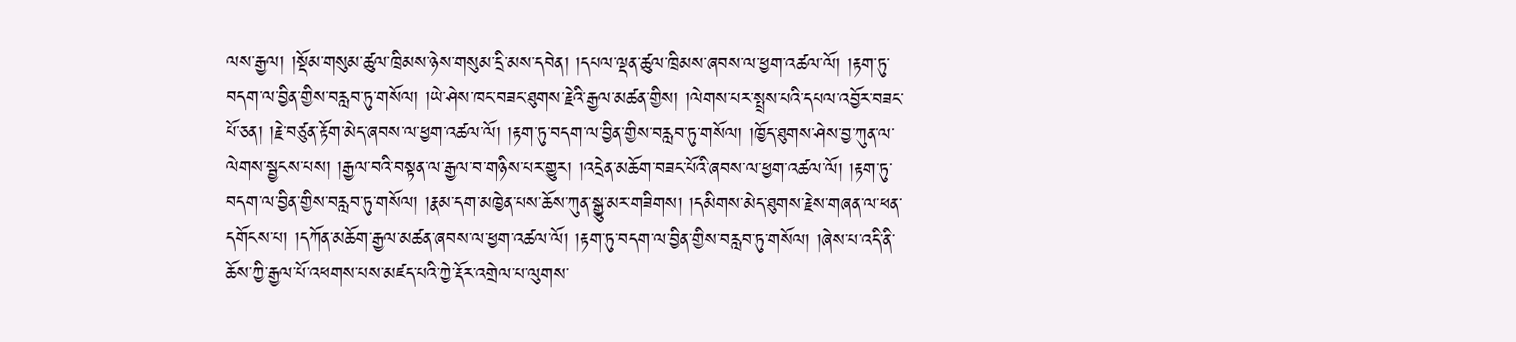ལས་རྒྱལ། །སྡོམ་གསུམ་ཚུལ་ཁྲིམས་ཉེས་གསུམ་དྲི་མས་དབེན། །དཔལ་ལྡན་ཚུལ་ཁྲིམས་ཞབས་ལ་ཕྱག་འཚལ་ལོ། །རྟག་ཏུ་བདག་ལ་བྱིན་གྱིས་བརླབ་ཏུ་གསོལ། །ཡེ་ཤེས་ཁང་བཟང་ཐུགས་རྗེའི་རྒྱལ་མཚན་གྱིས། །ལེགས་པར་སྤྲས་པའི་དཔལ་འབྱོར་བཟང་པོ་ཅན། །རྗེ་བཙུན་རྟོག་མེད་ཞབས་ལ་ཕྱག་འཚལ་ལོ། །རྟག་ཏུ་བདག་ལ་བྱིན་གྱིས་བརླབ་ཏུ་གསོལ། །ཁྱོད་ཐུགས་ཤེས་བྱ་ཀུན་ལ་ལེགས་སྦྱངས་པས། །རྒྱལ་བའི་བསྟན་ལ་རྒྱལ་བ་གཉིས་པར་གྱུར། །འདྲེན་མཆོག་བཟང་པོའི་ཞབས་ལ་ཕྱག་འཚལ་ལོ། །རྟག་ཏུ་བདག་ལ་བྱིན་གྱིས་བརླབ་ཏུ་གསོལ། །རྣམ་དག་མཁྱེན་པས་ཆོས་ཀུན་སྒྱུ་མར་གཟིགས། །དམིགས་མེད་ཐུགས་རྗེས་གཞན་ལ་ཕན་དགོངས་པ། །དཀོན་མཆོག་རྒྱལ་མཚན་ཞབས་ལ་ཕྱག་འཚལ་ལོ། །རྟག་ཏུ་བདག་ལ་བྱིན་གྱིས་བརླབ་ཏུ་གསོལ། །ཞེས་པ་འདི་ནི་ཆོས་ཀྱི་རྒྱལ་པོ་འཕགས་པས་མཛད་པའི་ཀྱེ་རྡོར་འགྲེལ་པ་ལུགས་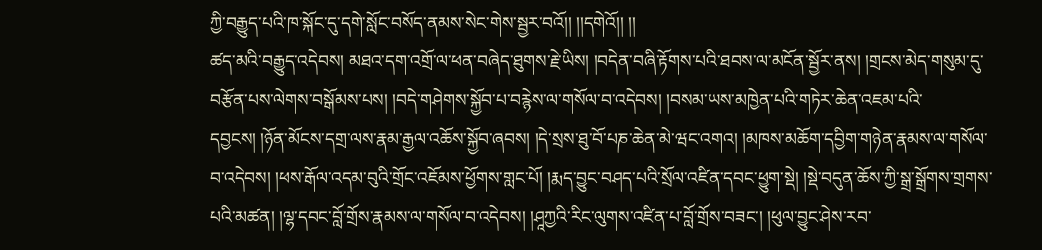ཀྱི་བརྒྱུད་པའི་ཁ་སྐོང་དུ་དགེ་སློང་བསོད་ནམས་སེང་གེས་སྦྱར་བའོ།། །།དགེའོ།། །།
ཚད་མའི་བརྒྱུད་འདེབས། མཐའ་དག་འགྲོ་ལ་ཕན་བཞེད་ཐུགས་རྗེ་ཡིས། །བདེན་བཞི་རྟོགས་པའི་ཐབས་ལ་མངོན་སྦྱོར་ནས། །གྲངས་མེད་གསུམ་དུ་བརྩོན་པས་ལེགས་བསྒོམས་པས། །བདེ་གཤེགས་སྐྱོབ་པ་བརྙེས་ལ་གསོལ་བ་འདེབས། །བསམ་ཡས་མཁྱེན་པའི་གཏེར་ཆེན་འཇམ་པའི་དབྱངས། །ཉོན་མོངས་དགྲ་ལས་རྣམ་རྒྱལ་འཆོས་སྐྱོབ་ཞབས། །དེ་སྲས་ཐུ་བོ་པཎ་ཆེན་མེ་ཝང་འགའ། །མཁས་མཆོག་དབྱིག་གཉེན་རྣམས་ལ་གསོལ་བ་འདེབས། །ཕས་རྒོལ་འདམ་བུའི་གྲོང་འཇོམས་ཕྱོགས་གླང་པོ། །རྨད་བྱུང་བཤད་པའི་སྲོལ་འཛིན་དབང་ཕྱུག་སྡེ། །སྡེ་བདུན་ཆོས་ཀྱི་སྒྲ་སྒྲོགས་གྲགས་པའི་མཚན། །ལྷ་དབང་བློ་གྲོས་རྣམས་ལ་གསོལ་བ་འདེབས། །ཤཱཀྱའི་རིང་ལུགས་འཛིན་པ་བློ་གྲོས་བཟང་། །ཕུལ་བྱུང་ཤེས་རབ་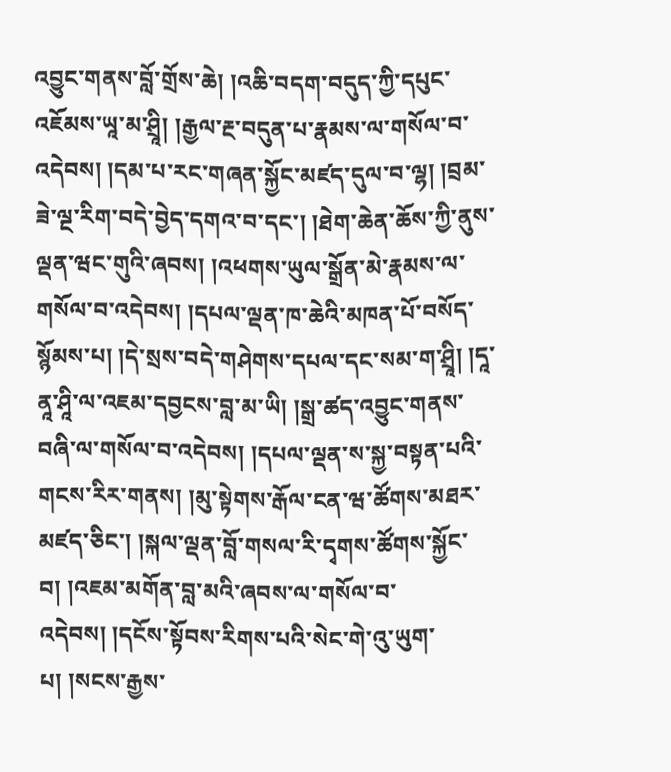འབྱུང་གནས་བློ་གྲོས་ཆེ། །འཆི་བདག་བདུད་ཀྱི་དཔུང་འཇོམས་ཡཱ་མ་ཤྲཱི། །རྒྱལ་རྔ་བདུན་པ་རྣམས་ལ་གསོལ་བ་འདེབས། །དམ་པ་རང་གཞན་སྐྱོང་མཛད་དུལ་བ་ལྷ། །བྲམ་ཟེ་ལྔ་རིག་བདེ་བྱེད་དགའ་བ་དང་། །ཐེག་ཆེན་ཆོས་ཀྱི་ནུས་ལྡན་ཝང་གུའི་ཞབས། །འཕགས་ཡུལ་སྒྲོན་མེ་རྣམས་ལ་གསོལ་བ་འདེབས། །དཔལ་ལྡན་ཁ་ཆེའི་མཁན་པོ་བསོད་སྙོམས་པ། །དེ་སྲས་བདེ་གཤེགས་དཔལ་དང་སམ་ག་ཤྲཱི། །དཱ་ནཱ་ཤཱི་ལ་འཇམ་དབྱངས་བླ་མ་ཡི། །སྒྲ་ཚད་འབྱུང་གནས་བཞི་ལ་གསོལ་བ་འདེབས། །དཔལ་ལྡན་ས་སྐྱ་བསྟན་པའི་གངས་རིར་གནས། །མུ་སྟེགས་རྒོལ་ངན་ཝ་ཚོགས་མཐར་མཛད་ཅིང་། །སྐལ་ལྡན་བློ་གསལ་རི་དྭགས་ཚོགས་སྐྱོང་བ། །འཇམ་མགོན་བླ་མའི་ཞབས་ལ་གསོལ་བ་འདེབས། །དངོས་སྟོབས་རིགས་པའི་སེང་གེ་འུ་ཡུག་པ། །སངས་རྒྱས་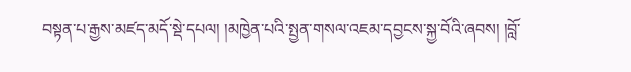བསྟན་པ་རྒྱས་མཛད་མདོ་སྡེ་དཔལ། །མཁྱེན་པའི་སྤྱན་གསལ་འཇམ་དབྱངས་སྐྱ་བོའི་ཞབས། །བློ་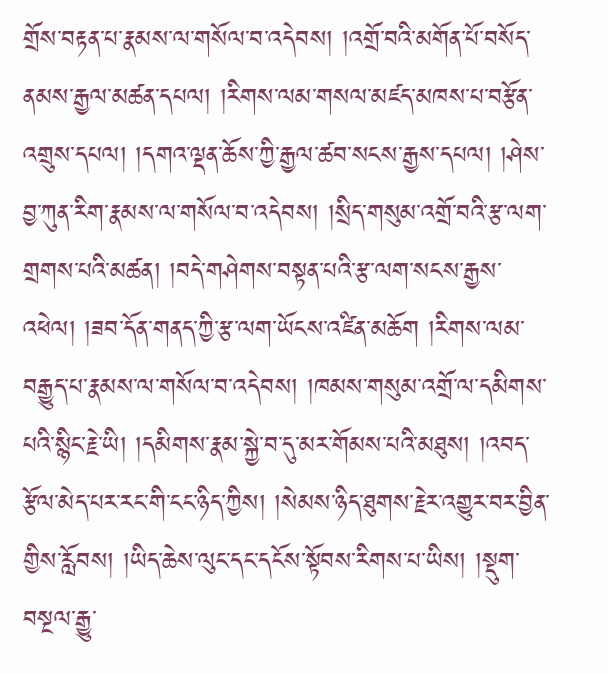གྲོས་བརྟན་པ་རྣམས་ལ་གསོལ་བ་འདེབས། །འགྲོ་བའི་མགོན་པོ་བསོད་ནམས་རྒྱལ་མཚན་དཔལ། །རིགས་ལམ་གསལ་མཛད་མཁས་པ་བརྩོན་འགྲུས་དཔལ། །དགའ་ལྡན་ཆོས་ཀྱི་རྒྱལ་ཚབ་སངས་རྒྱས་དཔལ། །ཤེས་བྱ་ཀུན་རིག་རྣམས་ལ་གསོལ་བ་འདེབས། །སྲིད་གསུམ་འགྲོ་བའི་རྩ་ལག་གྲགས་པའི་མཚན། །བདེ་གཤེགས་བསྟན་པའི་རྩ་ལག་སངས་རྒྱས་འཕེལ། །ཟབ་དོན་གནད་ཀྱི་རྩ་ལག་ཡོངས་འཛིན་མཆོག །རིགས་ལམ་བརྒྱུད་པ་རྣམས་ལ་གསོལ་བ་འདེབས། །ཁམས་གསུམ་འགྲོ་ལ་དམིགས་པའི་སྙིང་རྗེ་ཡི། །དམིགས་རྣམ་སྐྱེ་བ་དུ་མར་གོམས་པའི་མཐུས། །འབད་རྩོལ་མེད་པར་རང་གི་ངང་ཉིད་ཀྱིས། །སེམས་ཉིད་ཐུགས་རྗེར་འགྱུར་བར་བྱིན་གྱིས་རློབས། །ཡིད་ཆེས་ལུང་དང་དངོས་སྟོབས་རིགས་པ་ཡིས། །སྡུག་བསྔལ་རྒྱུ་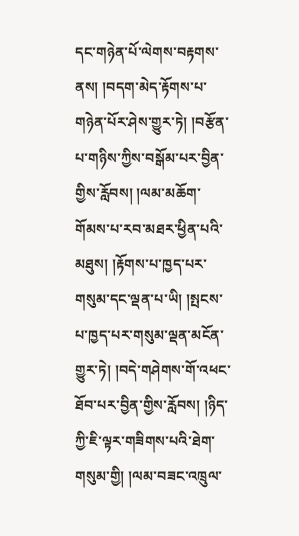དང་གཉེན་པོ་ལེགས་བརྟགས་ནས། །བདག་མེད་རྟོགས་པ་གཉེན་པོར་ཤེས་གྱུར་ཏེ། །བརྩོན་པ་གཉིས་ཀྱིས་བསྒོམ་པར་བྱིན་གྱིས་རློབས། །ལམ་མཆོག་གོམས་པ་རབ་མཐར་ཕྱིན་པའི་མཐུས། །རྟོགས་པ་ཁྱད་པར་གསུམ་དང་ལྡན་པ་ཡི། །སྤངས་པ་ཁྱད་པར་གསུམ་ལྡན་མངོན་གྱུར་ཏེ། །བདེ་གཤེགས་གོ་འཕང་ཐོབ་པར་བྱིན་གྱིས་རློབས། །ཉིད་ཀྱི་ཇི་ལྟར་གཟིགས་པའི་ཐེག་གསུམ་གྱི། །ལམ་བཟང་འཁྲུལ་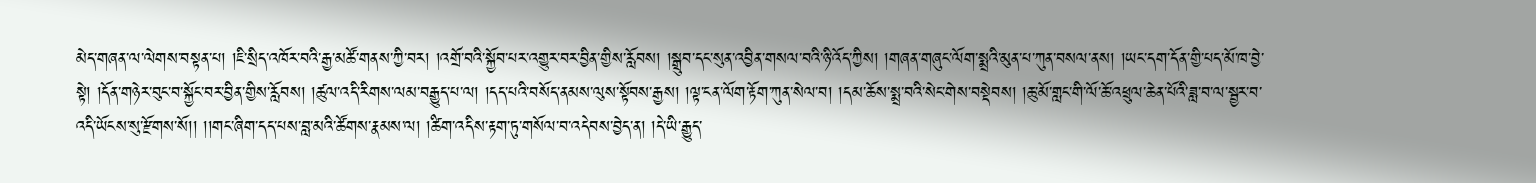མེད་གཞན་ལ་ལེགས་བསྟན་པ། །ཇི་སྲིད་འཁོར་བའི་རྒྱ་མཚོ་གནས་ཀྱི་བར། །འགྲོ་བའི་སྐྱོབ་པར་འགྱུར་བར་བྱིན་གྱིས་རློབས། །སྒྲུབ་དང་སུན་འབྱིན་གསལ་བའི་ཉི་འོད་ཀྱིས། །གཞན་གཞུང་ལོག་སྨྲའི་མུན་པ་ཀུན་བསལ་ནས། །ཡང་དག་དོན་གྱི་པད་མོ་ཁ་བྱེ་སྟེ། །དོན་གཉེར་བུང་བ་སྐྱོང་བར་བྱིན་གྱིས་རློབས། །ཚུལ་འདི་རིགས་ལམ་བརྒྱུད་པ་ལ། །དད་པའི་བསོད་ནམས་ལུས་སྟོབས་རྒྱས། །ལྟ་ངན་ལོག་རྟོག་ཀུན་སེལ་བ། །དམ་ཆོས་སྨྲ་བའི་སེང་གེས་བསྡེབས། །ཆུ་མོ་གླང་གི་ལོ་ཆོ་འཕྲུལ་ཆེན་པོའི་ཟླ་བ་ལ་སྦྱར་བ་འདི་ཡོངས་སུ་རྫོགས་སོ།། །།གང་ཞིག་དད་པས་བླ་མའི་ཚོགས་རྣམས་ལ། །ཚིག་འདིས་རྟག་ཏུ་གསོལ་བ་འདེབས་བྱེད་ན། །དེ་ཡི་རྒྱུད་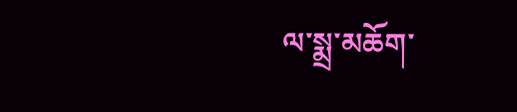ལ་སྨྲ་མཆོག་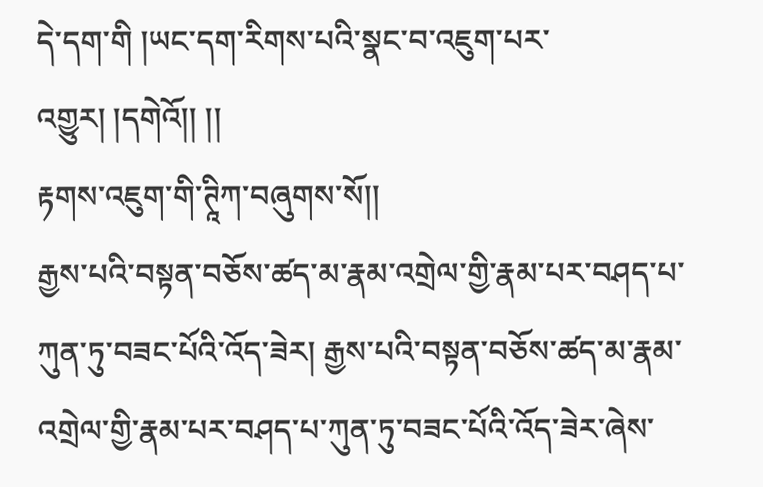དེ་དག་གི །ཡང་དག་རིགས་པའི་སྣང་བ་འཇུག་པར་འགྱུར། །དགེའོ།། །།
རྟགས་འཇུག་གི་ཊཱིཀ་བཞུགས་སོ།།
རྒྱས་པའི་བསྟན་བཅོས་ཚད་མ་རྣམ་འགྲེལ་གྱི་རྣམ་པར་བཤད་པ་ཀུན་ཏུ་བཟང་པོའི་འོད་ཟེར། རྒྱས་པའི་བསྟན་བཅོས་ཚད་མ་རྣམ་འགྲེལ་གྱི་རྣམ་པར་བཤད་པ་ཀུན་ཏུ་བཟང་པོའི་འོད་ཟེར་ཞེས་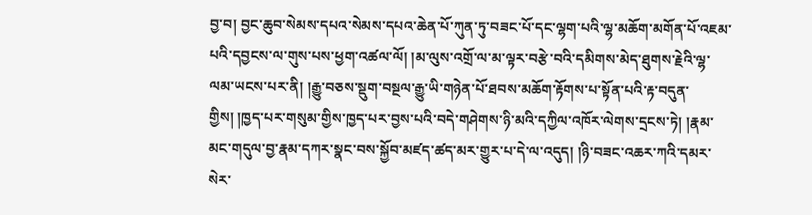བྱ་བ། བྱང་ཆུབ་སེམས་དཔའ་སེམས་དཔའ་ཆེན་པོ་ཀུན་ཏུ་བཟང་པོ་དང་ལྷག་པའི་ལྷ་མཆོག་མགོན་པོ་འཇམ་པའི་དབྱངས་ལ་གུས་པས་ཕྱག་འཚལ་ལོ། །མ་ལུས་འགྲོ་ལ་མ་ལྟར་བརྩེ་བའི་དམིགས་མེད་ཐུགས་རྗེའི་ལྷ་ལམ་ཡངས་པར་ནི། །རྒྱུ་བཅས་སྡུག་བསྔལ་རྒྱུ་ཡི་གཉེན་པོ་ཐབས་མཆོག་རྟོགས་པ་སྟོན་པའི་རྟ་བདུན་གྱིས། །ཁྱད་པར་གསུམ་གྱིས་ཁྱད་པར་བྱས་པའི་བདེ་གཤེགས་ཉི་མའི་དཀྱིལ་འཁོར་ལེགས་དྲངས་ཏེ། །རྣམ་མང་གདུལ་བྱ་རྣམ་དཀར་སྣང་བས་སྐྱོབ་མཛད་ཚད་མར་གྱུར་པ་དེ་ལ་འདུད། །ཉི་བཟང་འཆར་ཀའི་དམར་སེར་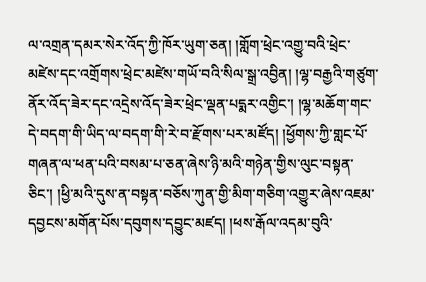ལ་འགྲན་དམར་སེར་འོད་ཀྱི་ཁོར་ཡུག་ཅན། །གློག་ཕྲེང་འགྱུ་བའི་ཕྲེང་མཛེས་དང་འགྲོགས་ཕྲེང་མཛེས་གཡོ་བའི་སིལ་སྒྲ་འབྱིན། །ལྷ་བརྒྱའི་གཙུག་ནོར་འོད་ཟེར་དང་འདྲེས་འོད་ཟེར་ཕྲེང་ལྡན་པདྨར་འགྱིང་། །ལྷ་མཆོག་གང་དེ་བདག་གི་ཡིད་ལ་བདག་གི་རེ་བ་རྫོགས་པར་མཛོད། །ཕྱོགས་ཀྱི་གླང་པོ་གཞན་ལ་ཕན་པའི་བསམ་པ་ཅན་ཞེས་ཉི་མའི་གཉེན་གྱིས་ལུང་བསྟན་ཅིང་། །ཕྱི་མའི་དུས་ན་བསྟན་བཅོས་ཀུན་གྱི་མིག་གཅིག་འགྱུར་ཞེས་འཇམ་དབྱངས་མགོན་པོས་དབུགས་དབྱུང་མཛད། །ཕས་རྒོལ་འདམ་བུའི་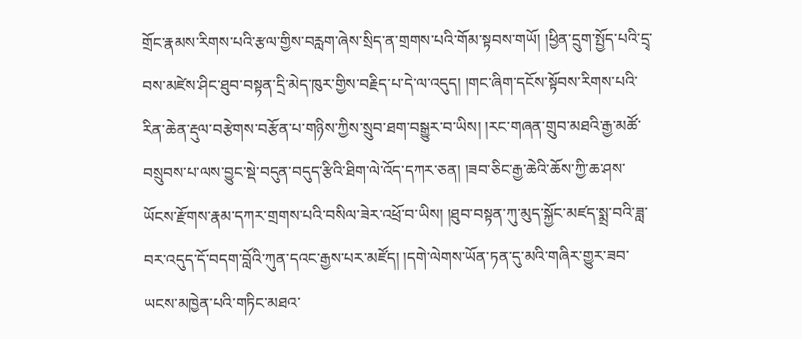གྲོང་རྣམས་རིགས་པའི་རྩལ་གྱིས་བརླག་ཞེས་སྲིད་ན་གྲགས་པའི་གོམ་སྟབས་གཡོ། །ཕྱིན་དྲུག་སྤྱོད་པའི་དྲྭ་བས་མཛེས་ཤིང་ཐུབ་བསྟན་དྲི་མེད་ཁུར་གྱིས་བརྗིད་པ་དེ་ལ་འདུད། །གང་ཞིག་དངོས་སྟོབས་རིགས་པའི་རིན་ཆེན་རྡུལ་བརྩེགས་བརྩོན་པ་གཉིས་ཀྱིས་སྲུབ་ཐག་བསྒྱུར་བ་ཡིས། །རང་གཞན་གྲུབ་མཐའི་རྒྱ་མཚོ་བསྲུབས་པ་ལས་བྱུང་སྡེ་བདུན་བདུད་རྩིའི་ཐིག་ལེ་འོད་དཀར་ཅན། །ཟབ་ཅིང་རྒྱ་ཆེའི་ཆོས་ཀྱི་ཆ་ཤས་ཡོངས་རྫོགས་རྣམ་དཀར་གྲགས་པའི་བསིལ་ཟེར་འཕྲོ་བ་ཡིས། །ཐུབ་བསྟན་ཀུ་མུད་སྐྱོང་མཛད་སྨྲ་བའི་ཟླ་བར་འདུད་དོ་བདག་བློའི་ཀུན་དའང་རྒྱས་པར་མཛོད། །དགེ་ལེགས་ཡོན་ཏན་དུ་མའི་གཞིར་གྱུར་ཟབ་ཡངས་མཁྱེན་པའི་གཏིང་མཐའ་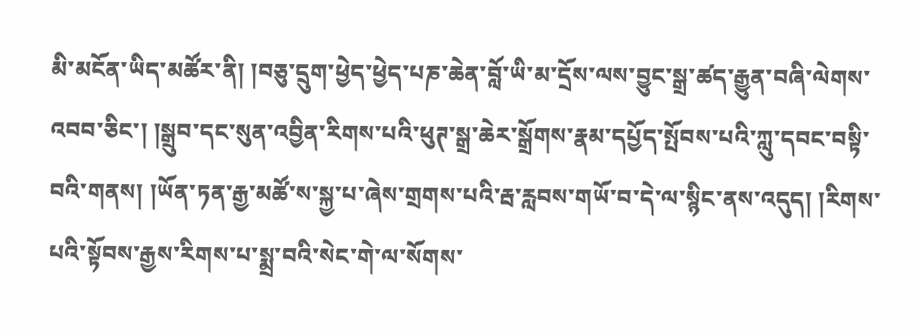མི་མངོན་ཡིད་མཚོར་ནི། །བཅུ་དྲུག་ཕྱེད་ཕྱེད་པཎ་ཆེན་བློ་ཡི་མ་དྲོས་ལས་བྱུང་སྒྲ་ཚད་རྒྱུན་བཞི་ལེགས་འབབ་ཅིང་། །སྒྲུབ་དང་སུན་འབྱིན་རིགས་པའི་ཕུཊ་སྒྲ་ཆེར་སྒྲོགས་རྣམ་དཔྱོད་སྤོབས་པའི་ཀླུ་དབང་བསྟི་བའི་གནས། །ཡོན་ཏན་རྒྱ་མཚོ་ས་སྐྱ་པ་ཞེས་གྲགས་པའི་རྦ་རླབས་གཡོ་བ་དེ་ལ་སྙིང་ནས་འདུད། །རིགས་པའི་སྟོབས་རྒྱས་རིགས་པ་སྨྲ་བའི་སེང་གེ་ལ་སོགས་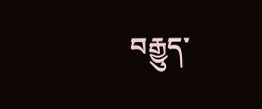བརྒྱུད་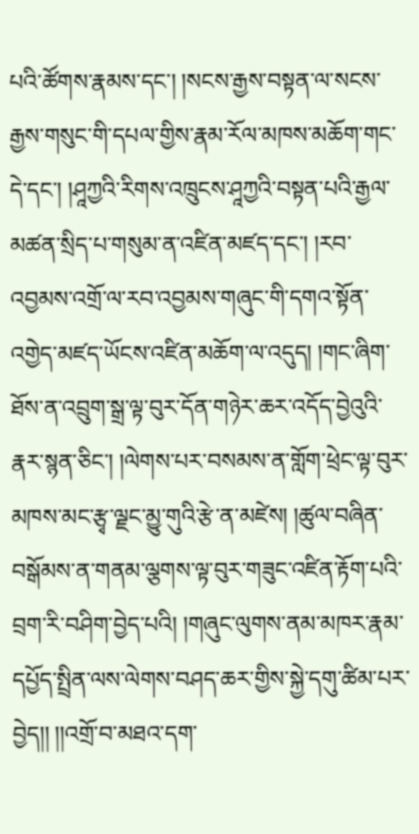པའི་ཚོགས་རྣམས་དང་། །སངས་རྒྱས་བསྟན་ལ་སངས་རྒྱས་གསུང་གི་དཔལ་གྱིས་རྣམ་རོལ་མཁས་མཆོག་གང་དེ་དང་། །ཤཱཀྱའི་རིགས་འཁྲུངས་ཤཱཀྱའི་བསྟན་པའི་རྒྱལ་མཚན་སྲིད་པ་གསུམ་ན་འཛིན་མཛད་དང་། །རབ་འབྱམས་འགྲོ་ལ་རབ་འབྱམས་གཞུང་གི་དགའ་སྟོན་འགྱེད་མཛད་ཡོངས་འཛིན་མཆོག་ལ་འདུད། །གང་ཞིག་ཐོས་ན་འབྲུག་སྒྲ་ལྟ་བུར་དོན་གཉེར་ཆར་འདོད་བྱེའུའི་རྣར་སྙན་ཅིང་། །ལེགས་པར་བསམས་ན་གློག་ཕྲེང་ལྟ་བུར་མཁས་མང་རྩྭ་ལྗང་མྱུ་གུའི་རྩེ་ན་མཛེས། །ཚུལ་བཞིན་བསྒོམས་ན་གནམ་ལྕགས་ལྟ་བུར་གཟུང་འཛིན་རྟོག་པའི་བྲག་རི་བཤིག་བྱེད་པའི། །གཞུང་ལུགས་ནམ་མཁར་རྣམ་དཔྱོད་སྤྲིན་ལས་ལེགས་བཤད་ཆར་གྱིས་སྐྱེ་དགུ་ཚིམ་པར་བྱེད།། །།འགྲོ་བ་མཐའ་དག་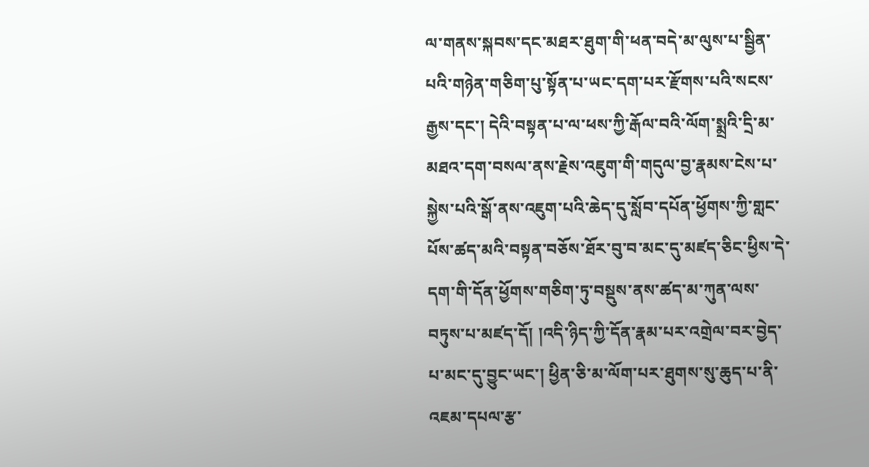ལ་གནས་སྐབས་དང་མཐར་ཐུག་གི་ཕན་བདེ་མ་ལུས་པ་སྦྱིན་པའི་གཉེན་གཅིག་པུ་སྟོན་པ་ཡང་དག་པར་རྫོགས་པའི་སངས་རྒྱས་དང་། དེའི་བསྟན་པ་ལ་ཕས་ཀྱི་རྒོལ་བའི་ལོག་སྨྲའི་དྲི་མ་མཐའ་དག་བསལ་ནས་རྗེས་འཇུག་གི་གདུལ་བྱ་རྣམས་ངེས་པ་སྐྱེས་པའི་སྒོ་ནས་འཇུག་པའི་ཆེད་དུ་སློབ་དཔོན་ཕྱོགས་ཀྱི་གླང་པོས་ཚད་མའི་བསྟན་བཅོས་ཐོར་བུ་བ་མང་དུ་མཛད་ཅིང་ཕྱིས་དེ་དག་གི་དོན་ཕྱོགས་གཅིག་ཏུ་བསྡུས་ནས་ཚད་མ་ཀུན་ལས་བཏུས་པ་མཛད་དོ། །འདི་ཉིད་ཀྱི་དོན་རྣམ་པར་འགྲེལ་བར་བྱེད་པ་མང་དུ་བྱུང་ཡང་། ཕྱིན་ཅི་མ་ལོག་པར་ཐུགས་སུ་ཆུད་པ་ནི་འཇམ་དཔལ་རྩ་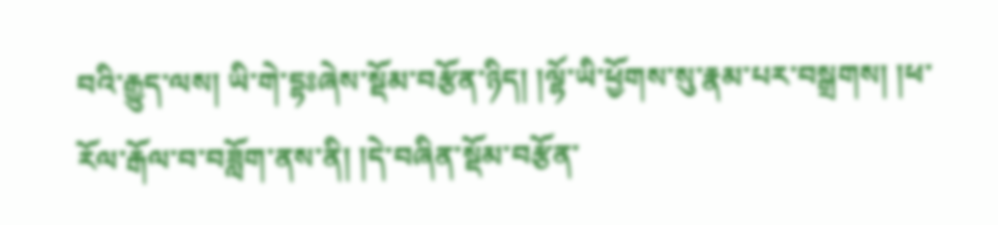བའི་རྒྱུད་ལས། ཡི་གེ་དྷཿཞེས་སྡོམ་བརྩོན་ཉིད། །ལྷོ་ཡི་ཕྱོགས་སུ་རྣམ་པར་བསྒྲགས། །ཕ་རོལ་རྒོལ་བ་བཟློག་ནས་ནི། །དེ་བཞིན་སྡོམ་བརྩོན་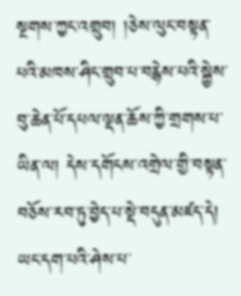སྔགས་ཀྱང་འགྲུབ། །ཅེས་ལུང་བསྟན་པའི་མཁས་ཤིང་གྲུབ་པ་བརྙེས་པའི་སྐྱེས་བུ་ཆེན་པོ་དཔལ་ལྡན་ཆོས་ཀྱི་གྲགས་པ་ཡིན་ལ། དེས་དགོངས་འགྲེལ་གྱི་བསྟན་བཅོས་རབ་ཏུ་བྱེད་པ་སྡེ་བདུན་མཛད་དེ། ཡང་དག་པའི་ཤེས་པ་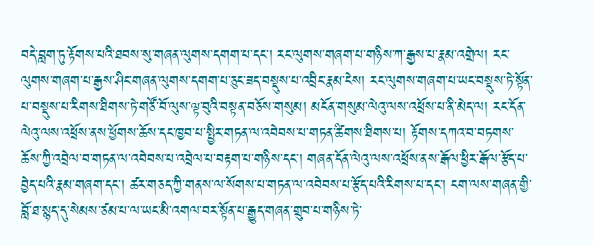བདེ་བླག་ཏུ་རྟོགས་པའི་ཐབས་སུ་གཞན་ལུགས་དགག་པ་དང་། རང་ལུགས་གཞག་པ་གཉིས་ཀ་རྒྱས་པ་རྣམ་འགྲེལ། རང་ལུགས་གཞག་པ་རྒྱས་ཤིང་གཞན་ལུགས་དགག་པ་ཅུང་ཟད་བསྡུས་པ་འབྲིང་རྣམ་ངེས། རང་ལུགས་གཞག་པ་ཡང་བསྡུས་ཏེ་སྟོན་པ་བསྡུས་པ་རིགས་ཐིགས་ཏེ་གཙོ་བོ་ལུས་ལྟ་བུའི་བསྟན་བཅོས་གསུམ། མངོན་གསུམ་ལེའུ་ལས་འཕྲོས་པ་ནི་མེད་ལ། རང་དོན་ལེའུ་ལས་འཕྲོས་ནས་ཕྱོགས་ཆོས་དང་ཁྱབ་པ་སྤྱིར་གཏན་ལ་འབེབས་པ་གཏན་ཚིགས་ཐིགས་པ། རྟོགས་དཀའ་བ་བཏགས་ཆོས་ཀྱི་འབྲེལ་བ་གཏན་ལ་འབེབས་པ་འབྲེལ་པ་བརྟག་པ་གཉིས་དང་། གཞན་དོན་ལེའུ་ལས་འཕྲོས་ནས་རྒོལ་ཕྱིར་རྒོལ་རྩོད་པ་བྱེད་པའི་རྣམ་གཞག་དང་། ཚར་གཅད་ཀྱི་གནས་ལ་སོགས་པ་གཏན་ལ་འབེབས་པ་རྩོད་པའི་རིགས་པ་དང་། ངག་ལས་གཞན་གྱི་བློ་ཐ་སྙད་དུ་སེམས་ཙམ་པ་ལ་ཡང་མི་འགལ་བར་སྟོན་པ་རྒྱུད་གཞན་གྲུབ་པ་གཉིས་ཏེ་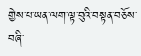གྱེས་པ་ཡན་ལག་ལྟ་བུའི་བསྟན་བཅོས་བཞི་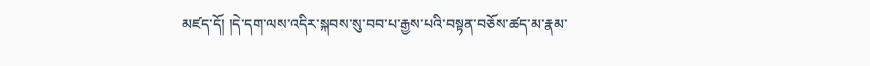མཛད་དོ། །དེ་དག་ལས་འདིར་སྐབས་སུ་བབ་པ་རྒྱས་པའི་བསྟན་བཅོས་ཚད་མ་རྣམ་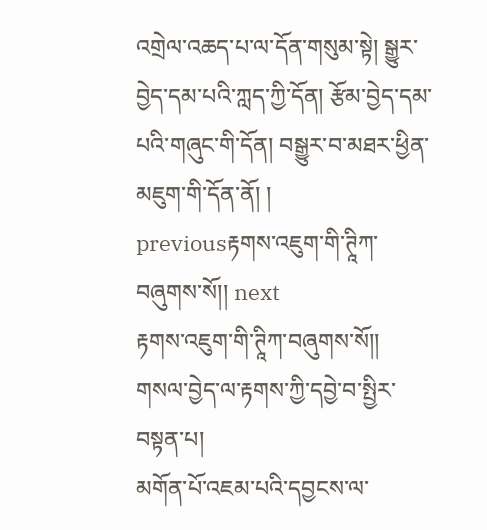འགྲེལ་འཆད་པ་ལ་དོན་གསུམ་སྟེ། སྒྱུར་བྱེད་དམ་པའི་ཀླད་ཀྱི་དོན། རྩོམ་བྱེད་དམ་པའི་གཞུང་གི་དོན། བསྒྱུར་བ་མཐར་ཕྱིན་མཇུག་གི་དོན་ནོ། །
previousརྟགས་འཇུག་གི་ཊཱིཀ་བཞུགས་སོ།། next
རྟགས་འཇུག་གི་ཊཱིཀ་བཞུགས་སོ།།
གསལ་བྱེད་ལ་རྟགས་ཀྱི་དབྱེ་བ་སྤྱིར་བསྟན་པ།
མགོན་པོ་འཇམ་པའི་དབྱངས་ལ་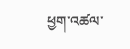ཕྱག་འཚལ་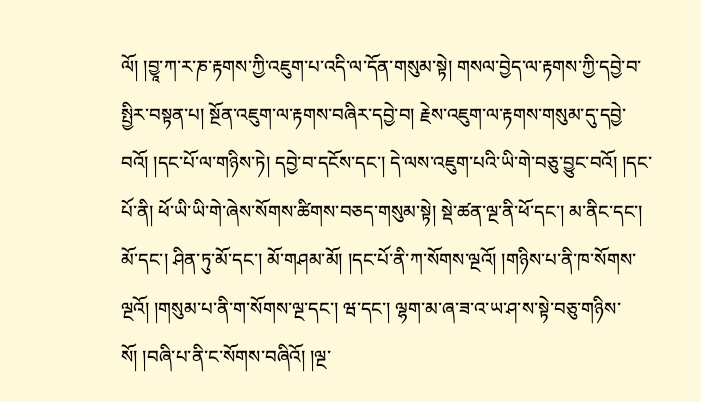ལོ། །བྱཱ་ཀ་ར་ཎ་རྟགས་ཀྱི་འཇུག་པ་འདི་ལ་དོན་གསུམ་སྟེ། གསལ་བྱེད་ལ་རྟགས་ཀྱི་དབྱེ་བ་སྤྱིར་བསྟན་པ། སྔོན་འཇུག་ལ་རྟགས་བཞིར་དབྱེ་བ། རྗེས་འཇུག་ལ་རྟགས་གསུམ་དུ་དབྱེ་བའོ། །དང་པོ་ལ་གཉིས་ཏེ། དབྱེ་བ་དངོས་དང་། དེ་ལས་འཇུག་པའི་ཡི་གེ་བཅུ་བྱུང་བའོ། །དང་པོ་ནི། ཕོ་ཡི་ཡི་གེ་ཞེས་སོགས་ཚིགས་བཅད་གསུམ་སྟེ། སྡེ་ཚན་ལྔ་ནི་ཕོ་དང་། མ་ནིང་དང་། མོ་དང་། ཤིན་ཏུ་མོ་དང་། མོ་གཤམ་མོ། །དང་པོ་ནི་ཀ་སོགས་ལྔའོ། །གཉིས་པ་ནི་ཁ་སོགས་ལྔའོ། །གསུམ་པ་ནི་ག་སོགས་ལྔ་དང་། ཝ་དང་། ལྷག་མ་ཞ་ཟ་འ་ཡ་ཤ་ས་སྟེ་བཅུ་གཉིས་སོ། །བཞི་པ་ནི་ང་སོགས་བཞིའོ། །ལྔ་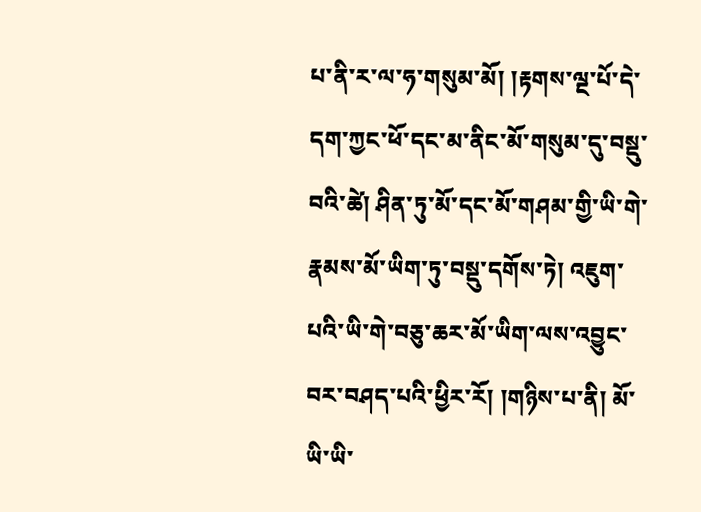པ་ནི་ར་ལ་ཧ་གསུམ་མོ། །རྟགས་ལྔ་པོ་དེ་དག་ཀྱང་ཕོ་དང་མ་ནིང་མོ་གསུམ་དུ་བསྡུ་བའི་ཚེ། ཤིན་ཏུ་མོ་དང་མོ་གཤམ་གྱི་ཡི་གེ་རྣམས་མོ་ཡིག་ཏུ་བསྡུ་དགོས་ཏེ། འཇུག་པའི་ཡི་གེ་བཅུ་ཆར་མོ་ཡིག་ལས་འབྱུང་བར་བཤད་པའི་ཕྱིར་རོ། །གཉིས་པ་ནི། མོ་ཡི་ཡི་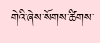གེའི་ཞེས་སོགས་ཚིགས་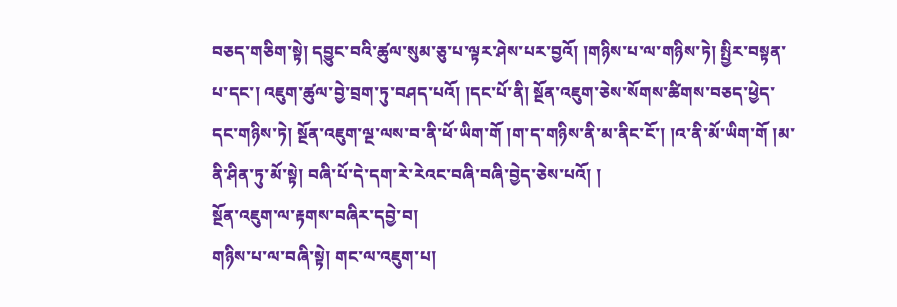བཅད་གཅིག་སྟེ། དབྱུང་བའི་ཚུལ་སུམ་ཅུ་པ་ལྟར་ཤེས་པར་བྱའོ། །གཉིས་པ་ལ་གཉིས་ཏེ། སྤྱིར་བསྟན་པ་དང་། འཇུག་ཚུལ་བྱེ་བྲག་ཏུ་བཤད་པའོ། །དང་པོ་ནི། སྔོན་འཇུག་ཅེས་སོགས་ཚིགས་བཅད་ཕྱེད་དང་གཉིས་ཏེ། སྔོན་འཇུག་ལྔ་ལས་བ་ནི་ཕོ་ཡིག་གོ །ག་ད་གཉིས་ནི་མ་ནིང་ངོ་། །འ་ནི་མོ་ཡིག་གོ །མ་ནི་ཤིན་ཏུ་མོ་སྟེ། བཞི་པོ་དེ་དག་རེ་རེའང་བཞི་བཞི་བྱེད་ཅེས་པའོ། །
སྔོན་འཇུག་ལ་རྟགས་བཞིར་དབྱེ་བ།
གཉིས་པ་ལ་བཞི་སྟེ། གང་ལ་འཇུག་པ།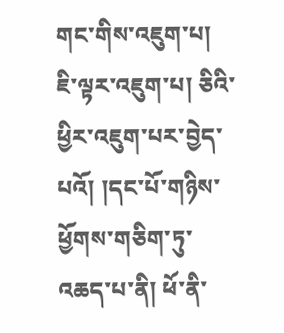གང་གིས་འཇུག་པ། ཇི་ལྟར་འཇུག་པ། ཅིའི་ཕྱིར་འཇུག་པར་བྱེད་པའོ། །དང་པོ་གཉིས་ཕྱོགས་གཅིག་ཏུ་འཆད་པ་ནི། ཕོ་ནི་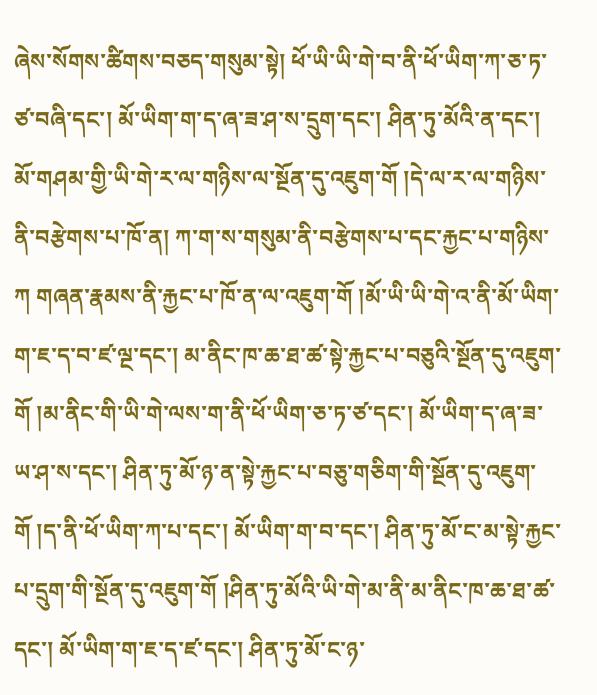ཞེས་སོགས་ཚིགས་བཅད་གསུམ་སྟེ། ཕོ་ཡི་ཡི་གེ་བ་ནི་ཕོ་ཡིག་ཀ་ཅ་ཏ་ཙ་བཞི་དང་། མོ་ཡིག་ག་ད་ཞ་ཟ་ཤ་ས་དྲུག་དང་། ཤིན་ཏུ་མོའི་ན་དང་། མོ་གཤམ་གྱི་ཡི་གེ་ར་ལ་གཉིས་ལ་སྔོན་དུ་འཇུག་གོ །དེ་ལ་ར་ལ་གཉིས་ནི་བརྩེགས་པ་ཁོ་ན། ཀ་ག་ས་གསུམ་ནི་བརྩེགས་པ་དང་རྐྱང་པ་གཉིས་ཀ གཞན་རྣམས་ནི་རྐྱང་པ་ཁོ་ན་ལ་འཇུག་གོ །མོ་ཡི་ཡི་གེ་འ་ནི་མོ་ཡིག་ག་ཇ་ད་བ་ཛ་ལྔ་དང་། མ་ནིང་ཁ་ཆ་ཐ་ཚ་སྟེ་རྐྱང་པ་བཅུའི་སྔོན་དུ་འཇུག་གོ །མ་ནིང་གི་ཡི་གེ་ལས་ག་ནི་ཕོ་ཡིག་ཅ་ཏ་ཙ་དང་། མོ་ཡིག་ད་ཞ་ཟ་ཡ་ཤ་ས་དང་། ཤིན་ཏུ་མོ་ཉ་ན་སྟེ་རྐྱང་པ་བཅུ་གཅིག་གི་སྔོན་དུ་འཇུག་གོ །ད་ནི་ཕོ་ཡིག་ཀ་པ་དང་། མོ་ཡིག་ག་བ་དང་། ཤིན་ཏུ་མོ་ང་མ་སྟེ་རྐྱང་པ་དྲུག་གི་སྔོན་དུ་འཇུག་གོ །ཤིན་ཏུ་མོའི་ཡི་གེ་མ་ནི་མ་ནིང་ཁ་ཆ་ཐ་ཚ་དང་། མོ་ཡིག་ག་ཇ་ད་ཛ་དང་། ཤིན་ཏུ་མོ་ང་ཉ་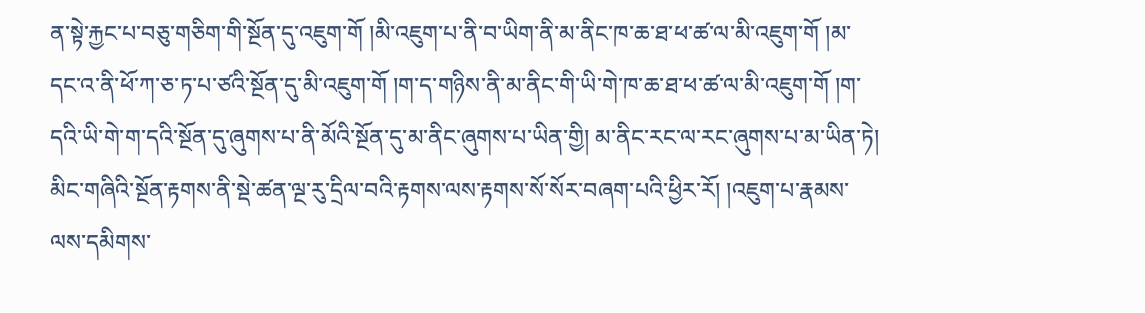ན་སྟེ་རྐྱང་པ་བཅུ་གཅིག་གི་སྔོན་དུ་འཇུག་གོ །མི་འཇུག་པ་ནི་བ་ཡིག་ནི་མ་ནིང་ཁ་ཆ་ཐ་ཕ་ཚ་ལ་མི་འཇུག་གོ །མ་དང་འ་ནི་ཕོ་ཀ་ཅ་ཏ་པ་ཙའི་སྔོན་དུ་མི་འཇུག་གོ །ག་ད་གཉིས་ནི་མ་ནིང་གི་ཡི་གེ་ཁ་ཆ་ཐ་ཕ་ཚ་ལ་མི་འཇུག་གོ །ག་དའི་ཡི་གེ་ག་དའི་སྔོན་དུ་ཞུགས་པ་ནི་མོའི་སྔོན་དུ་མ་ནིང་ཞུགས་པ་ཡིན་གྱི། མ་ནིང་རང་ལ་རང་ཞུགས་པ་མ་ཡིན་ཏེ། མིང་གཞིའི་སྔོན་རྟགས་ནི་སྡེ་ཚན་ལྔ་རུ་དྲིལ་བའི་རྟགས་ལས་རྟགས་སོ་སོར་བཞག་པའི་ཕྱིར་རོ། །འཇུག་པ་རྣམས་ལས་དམིགས་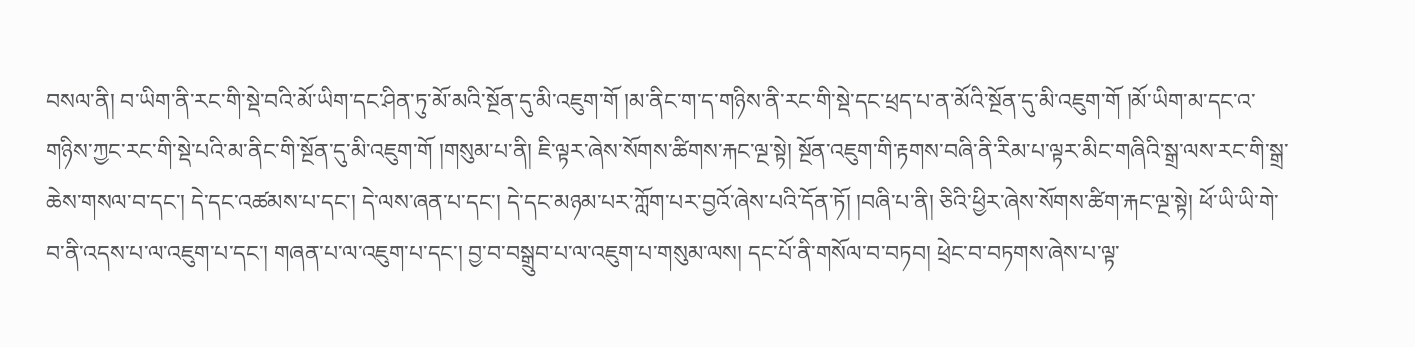བསལ་ནི། བ་ཡིག་ནི་རང་གི་སྡེ་བའི་མོ་ཡིག་དང་ཤིན་ཏུ་མོ་མའི་སྔོན་དུ་མི་འཇུག་གོ །མ་ནིང་ག་ད་གཉིས་ནི་རང་གི་སྡེ་དང་ཕྲད་པ་ན་མོའི་སྔོན་དུ་མི་འཇུག་གོ །མོ་ཡིག་མ་དང་འ་གཉིས་ཀྱང་རང་གི་སྡེ་པའི་མ་ནིང་གི་སྔོན་དུ་མི་འཇུག་གོ །གསུམ་པ་ནི། ཇི་ལྟར་ཞེས་སོགས་ཚིགས་རྐང་ལྔ་སྟེ། སྔོན་འཇུག་གི་རྟགས་བཞི་ནི་རིམ་པ་ལྟར་མིང་གཞིའི་སྒྲ་ལས་རང་གི་སྒྲ་ཆེས་གསལ་བ་དང་། དེ་དང་འཚམས་པ་དང་། དེ་ལས་ཞན་པ་དང་། དེ་དང་མཉམ་པར་ཀློག་པར་བྱའོ་ཞེས་པའི་དོན་ཏོ། །བཞི་པ་ནི། ཅིའི་ཕྱིར་ཞེས་སོགས་ཚིག་རྐང་ལྔ་སྟེ། ཕོ་ཡི་ཡི་གེ་བ་ནི་འདས་པ་ལ་འཇུག་པ་དང་། གཞན་པ་ལ་འཇུག་པ་དང་། བྱ་བ་བསྒྲུབ་པ་ལ་འཇུག་པ་གསུམ་ལས། དང་པོ་ནི་གསོལ་བ་བཏབ། ཕྲེང་བ་བཏགས་ཞེས་པ་ལྟ་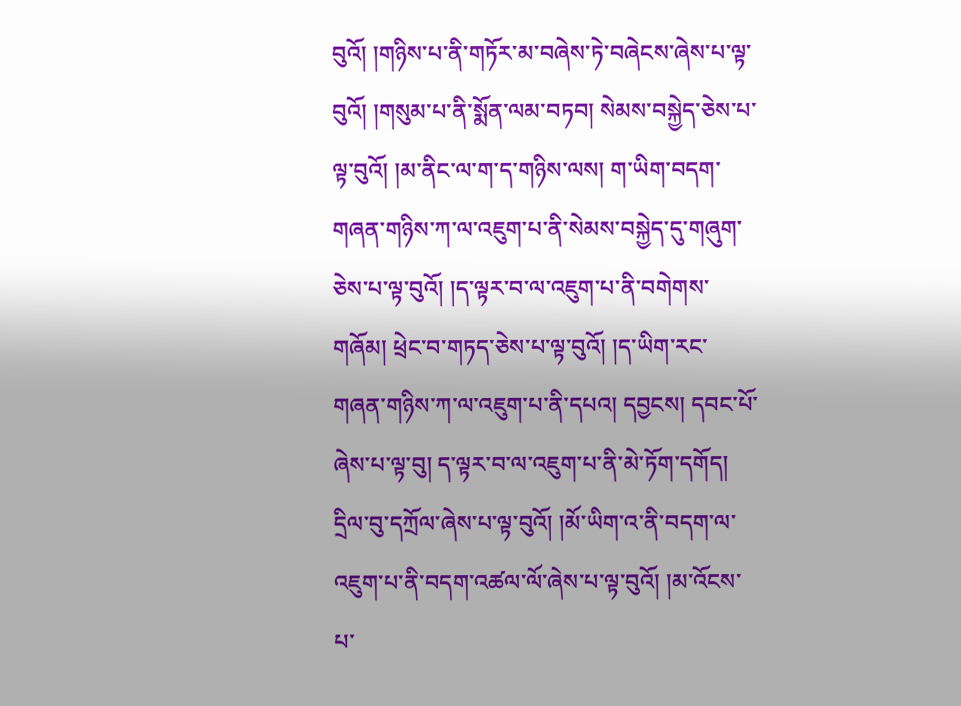བུའོ། །གཉིས་པ་ནི་གཏོར་མ་བཞེས་ཏེ་བཞེངས་ཞེས་པ་ལྟ་བུའོ། །གསུམ་པ་ནི་སྨོན་ལམ་བཏབ། སེམས་བསྐྱེད་ཅེས་པ་ལྟ་བུའོ། །མ་ནིང་ལ་ག་ད་གཉིས་ལས། ག་ཡིག་བདག་གཞན་གཉིས་ཀ་ལ་འཇུག་པ་ནི་སེམས་བསྐྱེད་དུ་གཞུག་ཅེས་པ་ལྟ་བུའོ། །ད་ལྟར་བ་ལ་འཇུག་པ་ནི་བགེགས་གཞོམ། ཕྲེང་བ་གཏད་ཅེས་པ་ལྟ་བུའོ། །ད་ཡིག་རང་གཞན་གཉིས་ཀ་ལ་འཇུག་པ་ནི་དཔའ། དབྱངས། དབང་པོ་ཞེས་པ་ལྟ་བུ། ད་ལྟར་བ་ལ་འཇུག་པ་ནི་མེ་ཏོག་དགོད། དྲིལ་བུ་དཀྲོལ་ཞེས་པ་ལྟ་བུའོ། །མོ་ཡིག་འ་ནི་བདག་ལ་འཇུག་པ་ནི་བདག་འཚལ་ལོ་ཞེས་པ་ལྟ་བུའོ། །མ་འོངས་པ་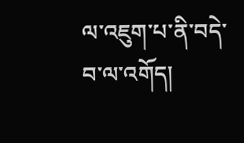ལ་འཇུག་པ་ནི་བདེ་བ་ལ་འགོད།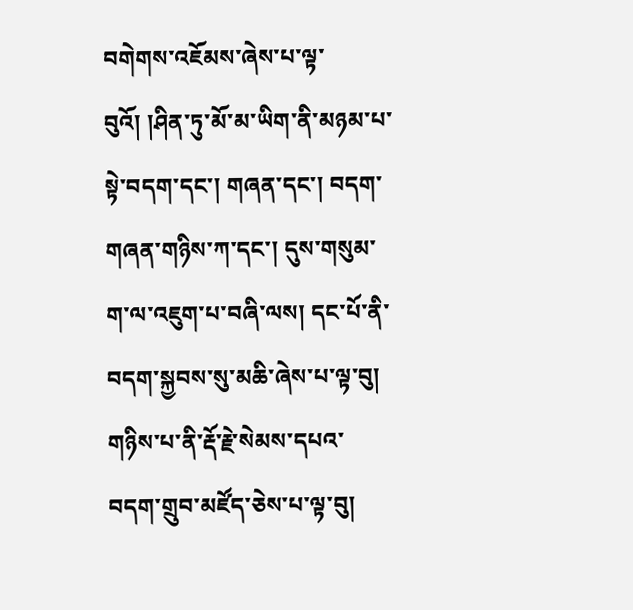བགེགས་འཇོམས་ཞེས་པ་ལྟ་བུའོ། །ཤིན་ཏུ་མོ་མ་ཡིག་ནི་མཉམ་པ་སྟེ་བདག་དང་། གཞན་དང་། བདག་གཞན་གཉིས་ཀ་དང་། དུས་གསུམ་ག་ལ་འཇུག་པ་བཞི་ལས། དང་པོ་ནི་བདག་སྐྱབས་སུ་མཆི་ཞེས་པ་ལྟ་བུ། གཉིས་པ་ནི་རྡོ་རྗེ་སེམས་དཔའ་བདག་གྲུབ་མཛོད་ཅེས་པ་ལྟ་བུ།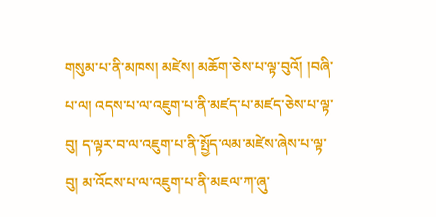གསུམ་པ་ནི་མཁས། མཛེས། མཆོག་ཅེས་པ་ལྟ་བུའོ། །བཞི་པ་ལ། འདས་པ་ལ་འཇུག་པ་ནི་མཛད་པ་མཛད་ཅེས་པ་ལྟ་བུ། ད་ལྟར་བ་ལ་འཇུག་པ་ནི་སྤྱོད་ལམ་མཛེས་ཞེས་པ་ལྟ་བུ། མ་འོངས་པ་ལ་འཇུག་པ་ནི་མཇལ་ཀ་ཞུ་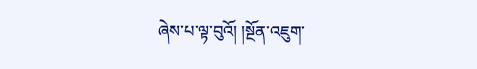ཞེས་པ་ལྟ་བུའོ། །སྔོན་འཇུག་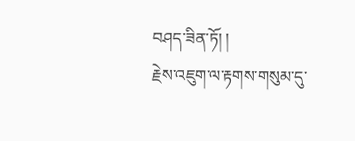བཤད་ཟིན་ཏོ། །
རྗེས་འཇུག་ལ་རྟགས་གསུམ་དུ་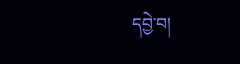དབྱེ་བ།